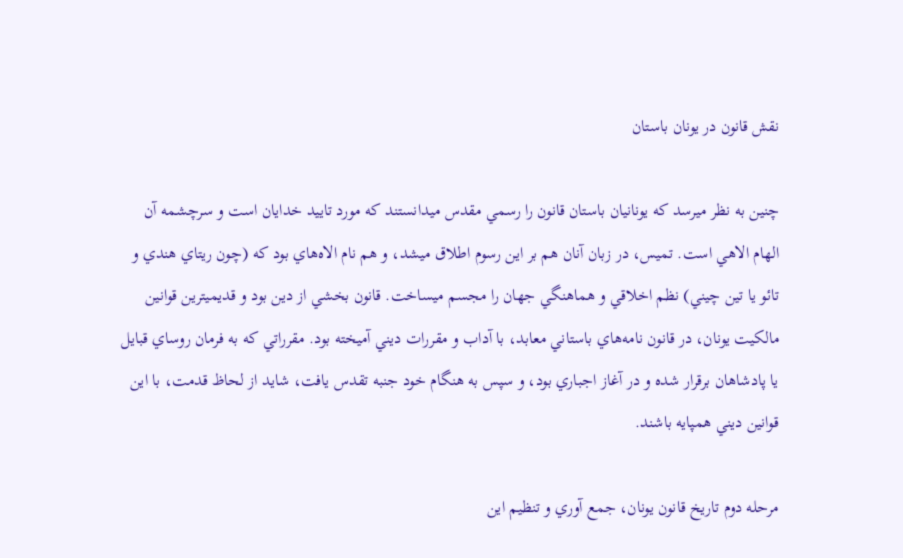نقش قانون در یونان باستان

چنين به نظر ميرسد كه يونانيان باستان قانون را رسمي مقدس ميدانستند كه مورد تاييد خدايان است و سرچشمه آن الهام الاهي است. تميس، در زبان آنان هم بر اين رسوم اطلاق ميشد، و هم نام الاه‌هاي بود كه (چون ريتاي هندي و تائو يا تين چيني) نظم اخلاقي و هماهنگي جهان را مجسم ميساخت. قانون بخشي از دين بود و قديميترين قوانين مالكيت يونان، در قانون نامه‌هاي باستاني معابد، با آداب و مقررات ديني آميخته بود. مقرراتي كه به فرمان روساي قبايل يا پادشاهان برقرار شده و در آغاز اجباري بود، و سپس به هنگام خود جنبه تقدس يافت، شايد از لحاظ قدمت، با اين قوانين ديني همپايه باشند.

مرحله دوم تاريخ قانون يونان، جمع آوري و تنظيم اين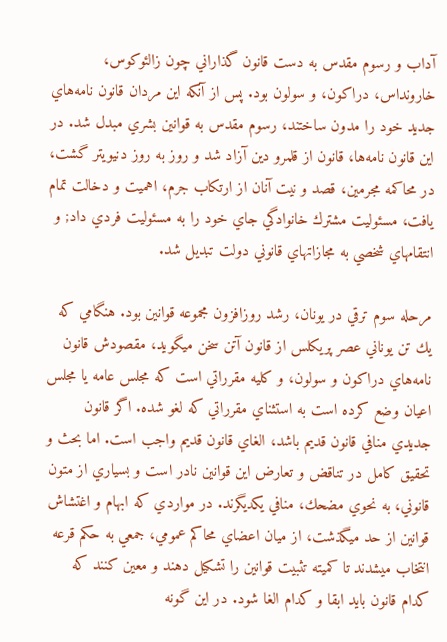آداب و رسوم مقدس به دست قانون گذاراني چون زالئوكوس، خارونداس، دراكون، و سولون بود. پس از آنكه اين مردان قانون نامه‌هاي جديد خود را مدون ساختند، رسوم مقدس به قوانين بشري مبدل شد. در اين قانون نامه‌ها، قانون از قلمرو دين آزاد شد و روز به روز دنيويتر گشت، در محاكمه مجرمين، قصد و نيت آنان از ارتكاب جرم، اهميت و دخالت تمام يافت، مسئوليت مشترك خانوادگي جاي خود را به مسئوليت فردي داد; و انتقامهاي شخصي به مجازاتهاي قانوني دولت تبديل شد.

مرحله سوم ترقي در يونان، رشد روزافزون مجموعه قوانين بود. هنگامي كه يك تن يوناني عصر پريكلس از قانون آتن سخن ميگويد، مقصودش قانون نامه‌هاي دراكون و سولون، و كليه مقرراتي است كه مجلس عامه يا مجلس اعيان وضع كرده است به استثناي مقرراتي كه لغو شده. اگر قانون جديدي منافي قانون قديم باشد، الغاي قانون قديم واجب است. اما بحث و تحقيق كامل در تناقض و تعارض اين قوانين نادر است و بسياري از متون قانوني، به نحوي مضحك، منافي يكديگرند. در مواردي كه ابهام و اغتشاش قوانين از حد ميگذشت، از ميان اعضاي محاكم عمومي، جمعي به حكم قرعه انتخاب ميشدند تا كميته تثبيت قوانين را تشكيل دهند و معين كنند كه كدام قانون بايد ابقا و كدام الغا شود. در اين گونه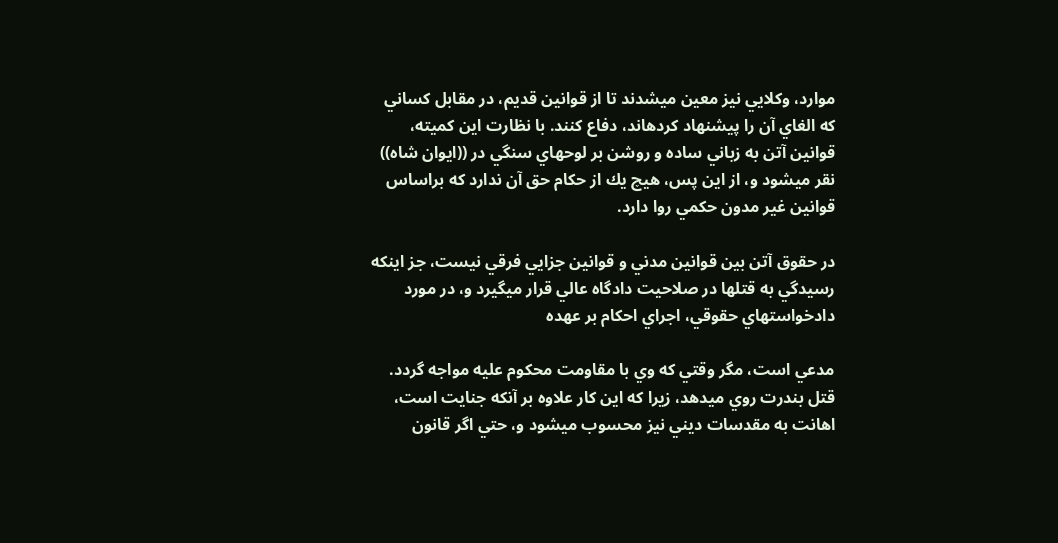موارد، وكلايي نيز معين ميشدند تا از قوانين قديم، در مقابل كساني كه الغاي آن را پيشنهاد كردهاند، دفاع كنند. با نظارت اين كميته، قوانين آتن به زباني ساده و روشن بر لوحهاي سنگي در ((ايوان شاه)) نقر ميشود و، از اين پس، هيچ يك از حكام حق آن ندارد كه براساس قوانين غير مدون حكمي روا دارد.

در حقوق آتن بين قوانين مدني و قوانين جزايي فرقي نيست، جز اينكه رسيدگي به قتلها در صلاحيت دادگاه عالي قرار ميگيرد و، در مورد دادخواستهاي حقوقي، اجراي احكام بر عهده

مدعي است، مگر وقتي كه وي با مقاومت محكوم عليه مواجه گردد. قتل بندرت روي ميدهد، زيرا كه اين كار علاوه بر آنكه جنايت است، اهانت به مقدسات ديني نيز محسوب ميشود و، حتي اگر قانون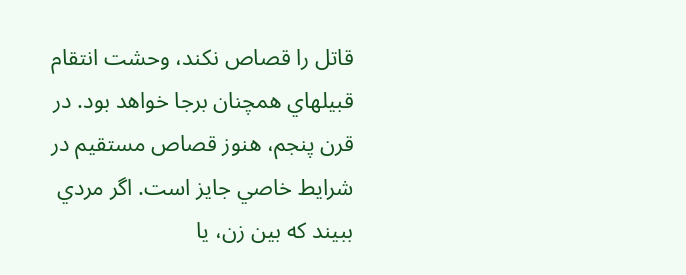قاتل را قصاص نكند، وحشت انتقام قبيلهاي همچنان برجا خواهد بود. در قرن پنجم، هنوز قصاص مستقيم در شرايط خاصي جايز است. اگر مردي ببيند كه بين زن، يا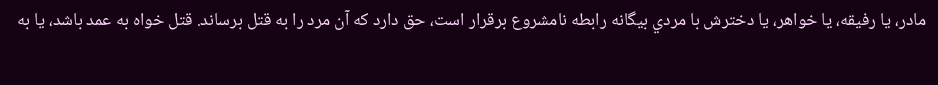مادر، يا رفيقه، يا خواهر، يا دخترش با مردي بيگانه رابطه نامشروع برقرار است، حق دارد كه آن مرد را به قتل برساند. قتل خواه به عمد باشد، يا به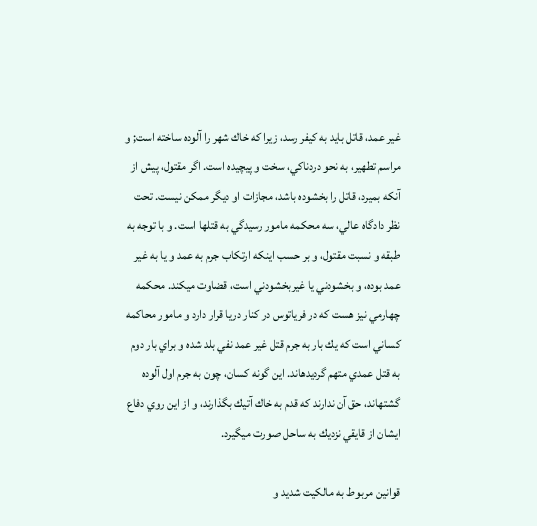غير عمد، قاتل بايد به كيفر رسد، زيرا كه خاك شهر را آلوده ساخته است; و مراسم تطهير، به نحو دردناكي، سخت و پيچيده است. اگر مقتول، پيش از آنكه بميرد، قاتل را بخشوده باشد، مجازات او ديگر ممكن نيست. تحت نظر دادگاه عالي، سه محكمه مامور رسيدگي به قتلها است. و با توجه به طبقه و نسبت مقتول، و بر حسب اينكه ارتكاب جرم به عمد و يا به غير عمد بوده، و بخشودني يا غيربخشودني است، قضاوت ميكند. محكمه چهارمي نيز هست كه در فرياتوس در كنار دريا قرار دارد و مامور محاكمه كساني است كه يك بار به جرم قتل غير عمد نفي بلد شده و براي بار دوم به قتل عمدي متهم گرديدهاند. اين گونه كسان، چون به جرم اول آلوده گشتهاند، حق آن ندارند كه قدم به خاك آتيك بگذارند، و از اين روي دفاع ايشان از قايقي نزديك به ساحل صورت ميگيرد.

قوانين مربوط به مالكيت شديد و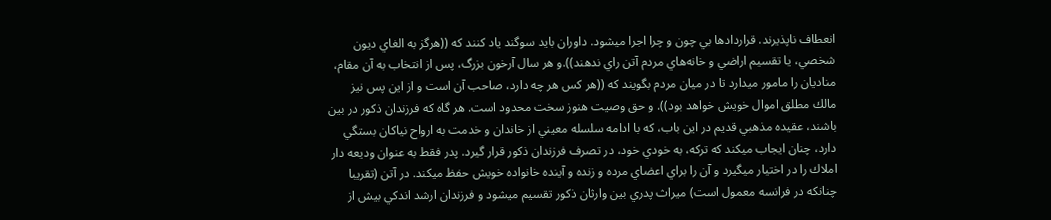انعطاف ناپذيرند. قراردادها بي چون و چرا اجرا ميشود. داوران بايد سوگند ياد كنند كه ((هرگز به الغاي ديون شخصي، يا تقسيم اراضي و خانه‌هاي مردم آتن راي ندهند)).و هر سال آرخون بزرگ، پس از انتخاب به آن مقام، مناديان را مامور ميدارد تا در ميان مردم بگويند كه ((هر كس هر چه دارد، صاحب آن است و از اين پس نيز مالك مطلق اموال خويش خواهد بود)). و حق وصيت هنوز سخت محدود است. هر گاه كه فرزندان ذكور در بين باشند، عقيده مذهبي قديم در اين باب، كه با ادامه سلسله معيني از خاندان و خدمت به ارواح نياكان بستگي دارد، چنان ايجاب ميكند كه تركه، به خودي خود، در تصرف فرزندان ذكور قرار گيرد. پدر فقط به عنوان وديعه دار املاك را در اختيار ميگيرد و آن را براي اعضاي مرده و زنده و آينده خانواده خويش حفظ ميكند. در آتن (تقريبا چنانكه در فرانسه معمول است) ميراث پدري بين وارثان ذكور تقسيم ميشود و فرزندان ارشد اندكي بيش از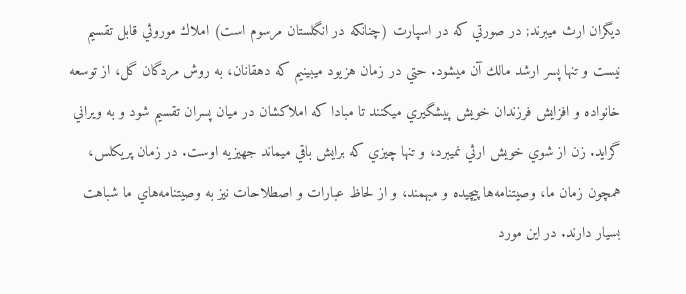ديگران ارث ميبرند; در صورتي كه در اسپارت (چنانكه در انگلستان مرسوم است) املاك موروثي قابل تقسيم نيست و تنها پسر ارشد مالك آن ميشود. حتي در زمان هزيود ميبينيم كه دهقانان، به روش مردگان گل، از توسعه خانواده و افزايش فرزندان خويش پيشگيري ميكنند تا مبادا كه املاكشان در ميان پسران تقسيم شود و به ويراني گرايد. زن از شوي خويش ارثي نميبرد، و تنها چيزي كه برايش باقي ميماند جهيزيه اوست. در زمان پريكلس، همچون زمان ما، وصيتنامه‌ها پيچيده و مبهمند، و از لحاظ عبارات و اصطلاحات نيز به وصيتنامه‌هاي ما شباهت بسيار دارند. در اين مورد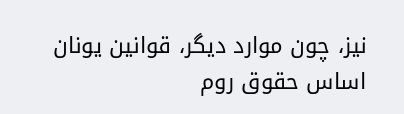نيز، چون موارد ديگر، قوانين يونان اساس حقوق روم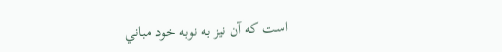است كه آن نيز به نوبه خود مباني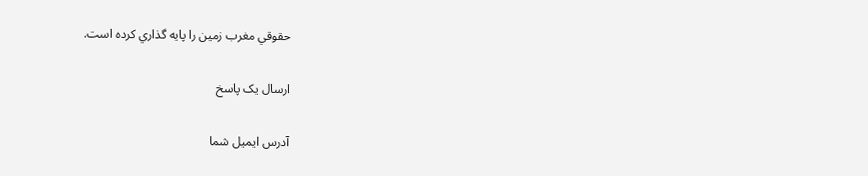حقوقي مغرب زمين را پايه گذاري كرده است.

ارسال یک پاسخ

آدرس ایمیل شما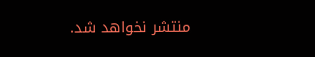منتشر نخواهد شد.